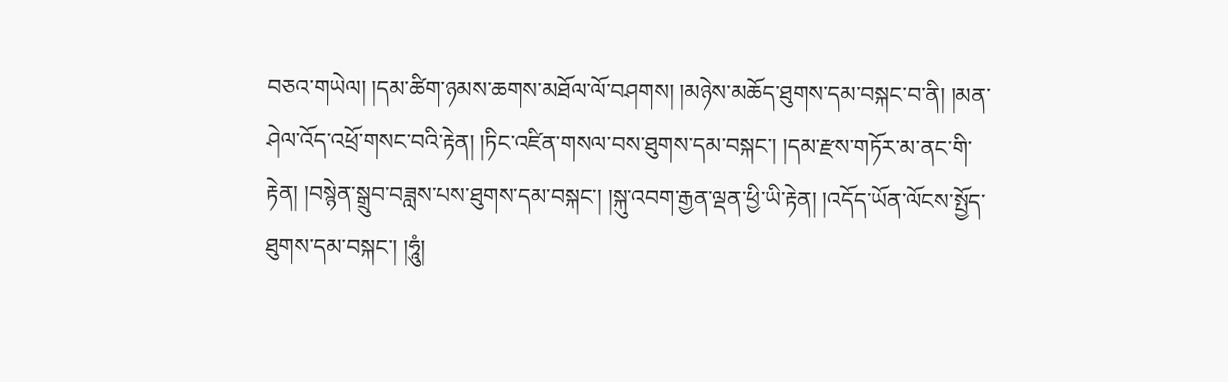བཅའ་གཡེལ། །དམ་ཚིག་ཉམས་ཆགས་མཐོལ་ལོ་བཤགས། །མཉེས་མཆོད་ཐུགས་དམ་བསྐང་བ་ནི། །མན་ཤེལ་འོད་འཕྲོ་གསང་བའི་རྟེན། །ཏིང་འཛིན་གསལ་བས་ཐུགས་དམ་བསྐང་། །དམ་རྫས་གཏོར་མ་ནང་གི་རྟེན། །བསྙེན་སྒྲུབ་བཟླས་པས་ཐུགས་དམ་བསྐང་། །སྐུ་འབག་རྒྱན་ལྡན་ཕྱི་ཡི་རྟེན། །འདོད་ཡོན་ལོངས་སྤྱོད་ཐུགས་དམ་བསྐང་། །ཧཱུཾ།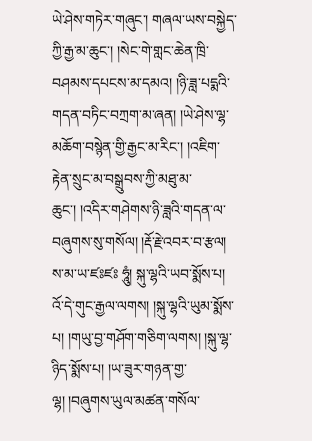ཡེ་ཤེས་གཏེར་གཞུང་། གཞལ་ཡས་བསྐྱེད་ཀྱི་རྒྱ་མ་ཆུང་། །སེང་གེ་གླང་ཆེན་ཁྲི་བཤམས་དཔངས་མ་དམའ། །ཉི་ཟླ་པདྨའི་གདན་བཏིང་བཀྲག་མ་ཞན། །ཡེ་ཤེས་ལྷ་མཆོག་བསྙེན་གྱི་རྒྱང་མ་རིང་། །འཇིག་རྟེན་སྲུང་མ་བསྒྲུབས་ཀྱི་མཐུ་མ་ཆུང་། །འདིར་གཤེགས་ཉི་ཟླའི་གདན་ལ་བཞུགས་སུ་གསོལ། །རྡོ་རྗེ་འབར་བ་རྩལ། ས་མ་ཡ་ཛཿཛཿ ཧཱུཾ། སྐུ་ལྷའི་ཡབ་སྨོས་པ། འོ་དེ་གུང་རྒྱལ་ལགས། །སྐུ་ལྷའི་ཡུམ་སྨོས་པ། །གཡུ་བྱ་གཤོག་གཅིག་ལགས། །སྐུ་ལྷ་ཉིད་སྨོས་པ། །ཡ་ཟུར་གཉན་གྱ་ལྷ། །བཞུགས་ཡུལ་མཚན་གསོལ་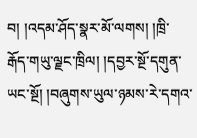བ། །འདམ་ཤོད་སྣར་མོ་ལགས། །ཁྲི་རྒོད་གཡུ་ལྗང་ཁྲིལ། །དབྱར་སྔོ་དགུན་ཡང་སྔོ། །བཞུགས་ཡུལ་ཉམས་རེ་དགའ་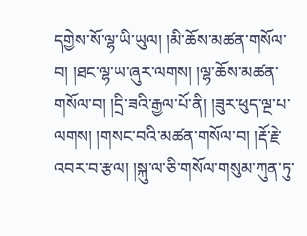དགྱེས་སོ་ལྷ་ཡི་ཡུལ། །མི་ཆོས་མཚན་གསོལ་བ། །ཐང་ལྷ་ཡ་ཞུར་ལགས། །ལྷ་ཆོས་མཚན་གསོལ་བ། །དྲི་ཟའི་རྒྱལ་པོ་ནི། །ཟུར་ཕུད་ལྔ་པ་ལགས། །གསང་བའི་མཚན་གསོལ་བ། །རྡོ་རྗེ་འབར་བ་རྩལ། །སྐུ་ལ་ཅི་གསོལ་གསུམ་ཀུན་ཏུ་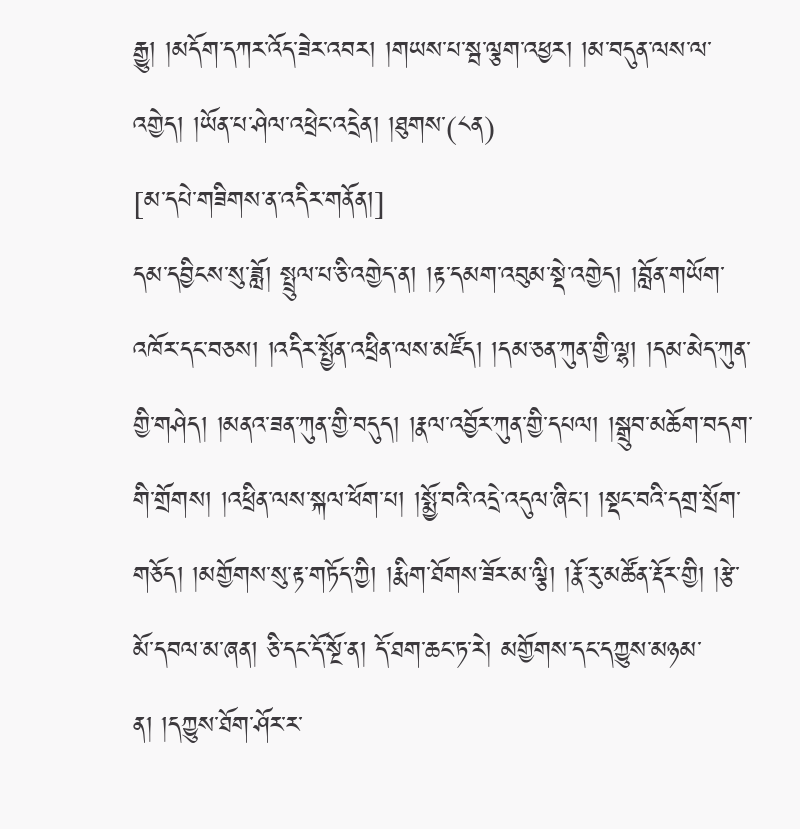རྒྱུ། །མདོག་དཀར་འོད་ཟེར་འབར། །གཡས་པ་སྦ་ལྕག་འཕྱར། །མ་བདུན་ལས་ལ་འགྱེད། །ཡོན་པ་ཤེལ་འཕྲེང་འདྲེན། །ཐུགས་(༨ན)
[མ་དཔེ་གཟིགས་ན་འདིར་གནོན།]
དམ་དབྱིངས་སུ་ཟློ། སྤྲུལ་པ་ཅི་འགྱེད་ན། །རྟ་དམག་འབུམ་སྡེ་འགྱེད། །བློན་གཡོག་འཁོར་དང་བཅས། །འདིར་སྤྱོན་འཕྲིན་ལས་མཛོད། །དམ་ཅན་ཀུན་གྱི་ལྷ། །དམ་མེད་ཀུན་གྱི་གཤེད། །མནའ་ཟན་ཀུན་གྱི་བདུད། །རྣལ་འབྱོར་ཀུན་གྱི་དཔལ། །སྒྲུབ་མཆོག་བདག་གི་གྲོགས། །འཕྲིན་ལས་སྐལ་ཕོག་པ། །སྨྱོ་བའི་འདྲེ་འདུལ་ཞིང་། །སྡང་བའི་དགྲ་སྲོག་གཅོད། །མགྱོགས་སུ་རྟ་གཏོད་ཀྱི། །རྨིག་ཐོགས་ཟོར་མ་ལྕི། །རྣོ་རུ་མཚོན་རྡོར་གྱི། །རྩེ་མོ་དབལ་མ་ཞན། ཅི་དང་དོ་སྔོ་ན། དོ་ཐག་ཆང་ཏ་རེ། མགྱོགས་དང་དཀྱུས་མཉམ་ན། །དཀྱུས་ཐོག་ཤོར་ར་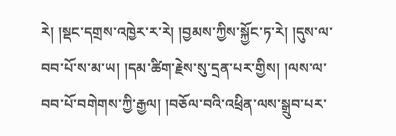རེ། །སྡང་དགྲས་འཁྱེར་ར་རེ། །བྱམས་ཀྱིས་སྐྱོང་ཏ་རེ། །དུས་ལ་བབ་པོ་ས་མ་ཡ། །དམ་ཚིག་རྗེས་སུ་དྲན་པར་གྱིས། །ལས་ལ་བབ་པོ་བགེགས་ཀྱི་རྒྱལ། །བཅོལ་བའི་འཕྲིན་ལས་སྒྲུབ་པར་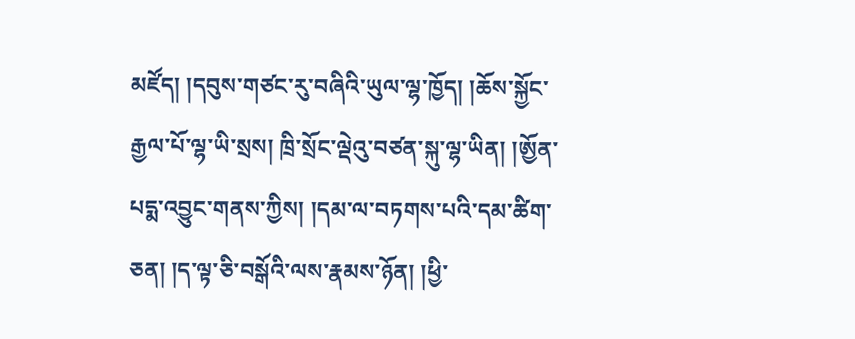མཛོད། །དབུས་གཙང་རུ་བཞིའི་ཡུལ་ལྷ་ཁྱོད། །ཆོས་སྐྱོང་རྒྱལ་པོ་ལྷ་ཡི་སྲས། ཁྲི་སྲོང་ལྡེའུ་བཙན་སྐུ་ལྷ་ཡིན། །ཨྱོན་པདྨ་འབྱུང་གནས་ཀྱིས། །དམ་ལ་བཏགས་པའི་དམ་ཚིག་ཅན། །ད་ལྟ་ཅི་བསྒོའི་ལས་རྣམས་ཉོན། །ཕྱི་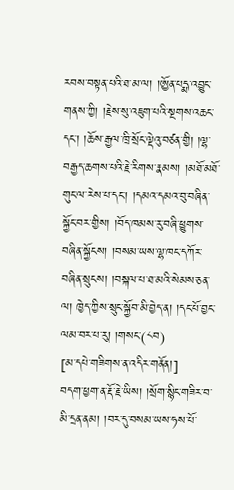རབས་བསྟན་པའི་ཐ་མ་ལ། །ཨྱོན་པདྨ་འབྱུང་གནས་ཀྱི། །རྗེས་སུ་འཇུག་པའི་སྔགས་འཆང་དང་། །ཆོས་རྒྱལ་ཁྲི་སྲོང་ལྡེའུ་བཙན་གྱི། །ལྷ་བརྒྱད་ཆགས་པའི་རྗེ་རིགས་རྣམས། །མཐོ་མཐོ་གུང་ལ་རེས་པ་དང་། །དམའ་དམའ་བུ་བཞིན་སྐྱོང་བར་གྱིས། །བོད་ཁམས་རུ་བཞི་ཕྱུགས་བཞིན་སྐྱོངས། །བསམ་ཡས་ལྷ་ཁང་དཀོར་བཞིན་སྲུངས། །བསྐལ་པ་ཐ་མའི་སེམས་ཅན་ལ། ཁྱེད་ཀྱིས་སྲུང་སྐྱོབ་མི་བྱེད་ན། །དང་པོ་བྱང་ལམ་བར་པ་རུ། །གསང་(༨བ)
[མ་དཔེ་གཟིགས་ན་འདིར་གནོན།]
བདག་ཕྱག་ན་རྡོ་རྗེ་ཡིས། །སྲོག་སྙིང་གཟིར་བ་མི་དྲན་ནམ། །བར་དུ་བསམ་ཡས་ཧས་པོ་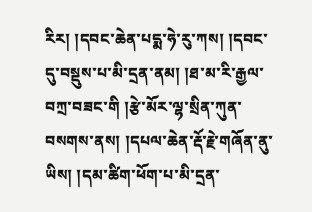རིར། །དབང་ཆེན་པདྨ་ཧེ་རུ་ཀས། །དབང་དུ་བསྡུས་པ་མི་དྲན་ནམ། །ཐ་མ་རི་རྒྱལ་བཀྲ་བཟང་གི །རྩེ་མོར་ལྷ་སྲིན་ཀུན་བསགས་ནས། །དཔལ་ཆེན་རྡོ་རྗེ་གཞོན་ནུ་ཡིས། །དམ་ཚིག་ཕོག་པ་མི་དྲན་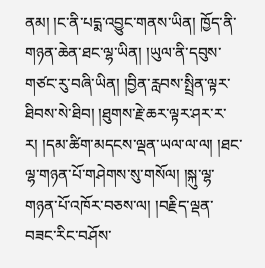ནམ། །ང་ནི་པདྨ་འབྱུང་གནས་ཡིན། ཁྱོད་ནི་གཉན་ཆེན་ཐང་ལྷ་ཡིན། །ཡུལ་ནི་དབུས་གཙང་རུ་བཞི་ཡིན། །བྱིན་རླབས་སྤྲིན་ལྟར་ཐིབས་སེ་ཐིབ། །ཐུགས་རྗེ་ཆར་ལྟར་ཤར་ར་ར། །དམ་ཚིག་མདངས་ལྡན་ཡལ་ལ་ལ། །ཐང་ལྷ་གཉན་པོ་གཤེགས་སུ་གསོལ། །སྐུ་ལྷ་གཉན་པོ་འཁོར་བཅས་ལ། །བརྗིད་ལྡན་བཟང་རིང་བཤོས་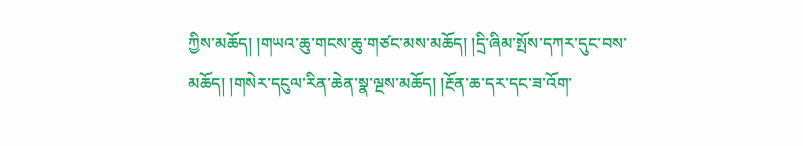ཀྱིས་མཆོད། །གཡའ་ཆུ་གངས་ཆུ་གཙང་མས་མཆོད། །དྲི་ཞིམ་སྤོས་དཀར་དུང་བས་མཆོད། །གསེར་དངུལ་རིན་ཆེན་སྣ་ལྔས་མཆོད། །རྔོན་ཆ་དར་དང་ཟ་འོག་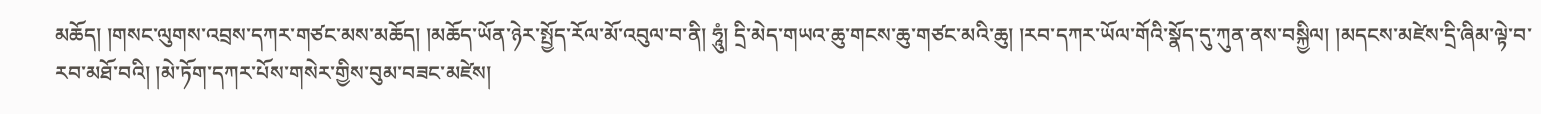མཆོད། །གསང་ལུགས་འབྲས་དཀར་གཙང་མས་མཆོད། །མཆོད་ཡོན་ཉེར་སྤྱོད་རོལ་མོ་འབུལ་བ་ནི། ཧཱུཾ། དྲི་མེད་གཡའ་ཆུ་གངས་ཆུ་གཙང་མའི་ཆུ། །རབ་དཀར་ཡོལ་གོའི་སྣོད་དུ་ཀུན་ནས་བསྐྱིལ། །མདངས་མཛེས་དྲི་ཞིམ་ལྟེ་བ་རབ་མཐོ་བའི། །མེ་ཏོག་དཀར་པོས་གསེར་གྱིས་བུམ་བཟང་མཛེས།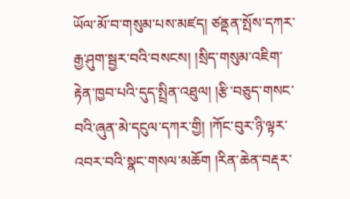ཡོལ་མོ་བ་གསུམ་པས་མཛད། ཙནྡན་སྤོས་དཀར་རྒྱ་ཤུག་སྦྱར་བའི་བསངས། །སྲིད་གསུམ་འཇིག་རྟེན་ཁྱབ་པའི་དུད་སྤྲིན་འཐུལ། །རྩི་བཅུད་གསང་བའི་ཞུན་མེ་དངུལ་དཀར་གྱི། །ཀོང་བུར་ཉི་ལྟར་འབར་བའི་སྣང་གསལ་མཆོག །རིན་ཆེན་བརྡར་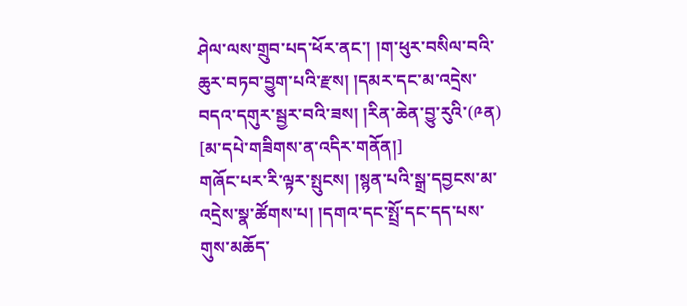ཤེལ་ལས་གྲུབ་པད་ཕོར་ནང་། །ག་ཕུར་བསིལ་བའི་ཆུར་བཏབ་བྱུག་པའི་རྫས། །དམར་དང་མ་འདྲེས་བདའ་དགུར་སྦྱར་བའི་ཟས། །རིན་ཆེན་བྱུ་རུའི་(༩ན)
[མ་དཔེ་གཟིགས་ན་འདིར་གནོན།]
གཞོང་པར་རི་ལྟར་སྤུངས། །སྙན་པའི་སྒྲ་དབྱངས་མ་འདྲེས་སྣ་ཚོགས་པ། །དགའ་དང་སྤྲོ་དང་དད་པས་གུས་མཆོད་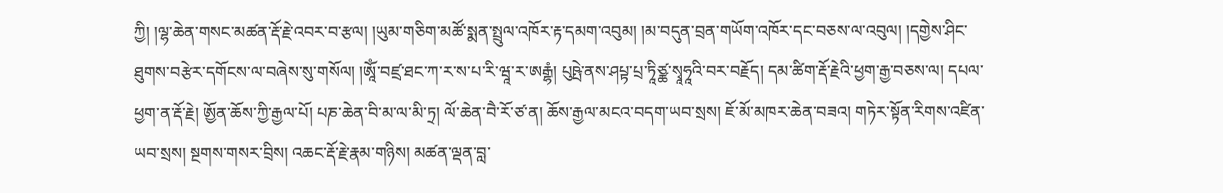ཀྱི། །ལྷ་ཆེན་གསང་མཚན་རྡོ་རྗེ་འབར་བ་རྩལ། །ཡུམ་གཅིག་མཚོ་སྨན་སྤྲུལ་འཁོར་རྟ་དམག་འབུམ། །མ་བདུན་བྲན་གཡོག་འཁོར་དང་བཅས་ལ་འབུལ། །དགྱེས་ཤིང་ཐུགས་བརྩེར་དགོངས་ལ་བཞེས་སུ་གསོལ། །ཨཱོཾ་བཛྲ་ཐང་ཀ་ར་ས་པ་རི་ཝཱ་ར་ཨརྒྷཾ། པུཥྤེ་ནས་ཤཔྟ་པྲ་ཏཱིཙྪ་སྭཱཧཱའི་བར་བརྗོད། དམ་ཚིག་རྡོ་རྗེའི་ཕྱག་རྒྱ་བཅས་ལ། དཔལ་ཕྱག་ན་རྡོ་རྗེ། ཨྱོན་ཆོས་ཀྱི་རྒྱལ་པོ། པཎ་ཆེན་བི་མ་ལ་མི་ཏྲ། ལོ་ཆེན་བཻ་རོ་ཙ་ན། ཆོས་རྒྱལ་མངའ་བདག་ཡབ་སྲས། ཇོ་མོ་མཁར་ཆེན་བཟའ། གཏེར་སྟོན་རིགས་འཛིན་ཡབ་སྲས། སྔགས་གསར་བྲིས། འཆང་རྡོ་རྗེ་རྣམ་གཉིས། མཚན་ལྡན་བླ་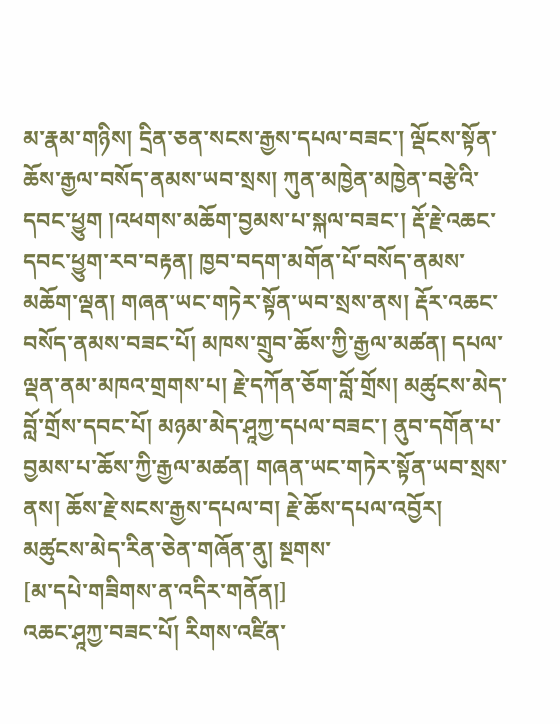མ་རྣམ་གཉིས། དྲིན་ཅན་སངས་རྒྱས་དཔལ་བཟང་། ལྡོངས་སྟོན་ཆོས་རྒྱལ་བསོད་ནམས་ཡབ་སྲས། ཀུན་མཁྱེན་མཁྱེན་བརྩེའི་དབང་ཕྱུག །འཕགས་མཆོག་བྱམས་པ་སྐལ་བཟང་། རྡོ་རྗེ་འཆང་དབང་ཕྱུག་རབ་བརྟན། ཁྱབ་བདག་མགོན་པོ་བསོད་ནམས་མཆོག་ལྡན། གཞན་ཡང་གཏེར་སྟོན་ཡབ་སྲས་ནས། རྡོར་འཆང་བསོད་ནམས་བཟང་པོ། མཁས་གྲུབ་ཆོས་ཀྱི་རྒྱལ་མཚན། དཔལ་ལྡན་ནམ་མཁའ་གྲགས་པ། རྗེ་དཀོན་ཅོག་བློ་གྲོས། མཚུངས་མེད་བློ་གྲོས་དབང་པོ། མཉམ་མེད་ཤཱཀྱ་དཔལ་བཟང་། ནུབ་དགོན་པ་བྱམས་པ་ཆོས་ཀྱི་རྒྱལ་མཚན། གཞན་ཡང་གཏེར་སྟོན་ཡབ་སྲས་ནས། ཆོས་རྗེ་སངས་རྒྱས་དཔལ་བ། རྗེ་ཆོས་དཔལ་འབྱོར། མཚུངས་མེད་རིན་ཅེན་གཞོན་ནུ། སྔགས་
[མ་དཔེ་གཟིགས་ན་འདིར་གནོན།]
འཆང་ཤཱཀྱ་བཟང་པོ། རིགས་འཛིན་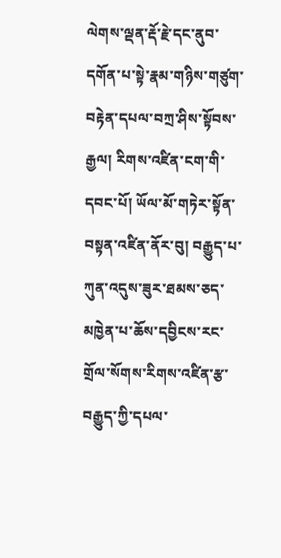ལེགས་ལྡན་རྡོ་རྗེ་དང་ནུབ་དགོན་པ་སྟེ་རྣམ་གཉིས་གཙུག་བརྟེན་དཔལ་བཀྲ་ཤིས་སྟོབས་རྒྱལ། རིགས་འཛིན་ངག་གི་དབང་པོ། ཡོལ་མོ་གཏེར་སྟོན་བསྟན་འཛིན་ནོར་བུ། བརྒྱུད་པ་ཀུན་འདུས་ཟུར་ཐམས་ཅད་མཁྱེན་པ་ཆོས་དབྱིངས་རང་གྲོལ་སོགས་རིགས་འཛིན་རྩ་བརྒྱུད་ཀྱི་དཔལ་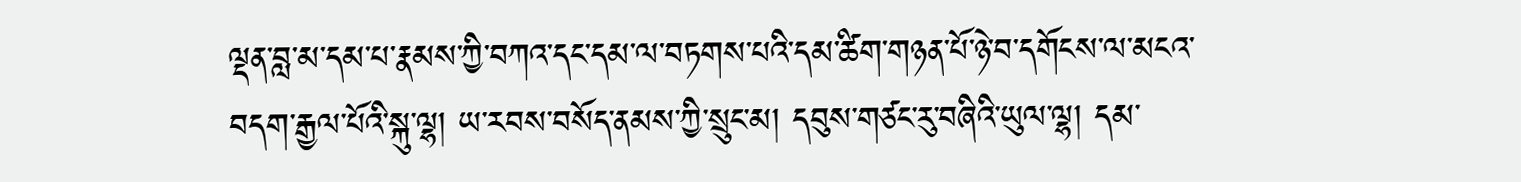ལྡན་བླ་མ་དམ་པ་རྣམས་ཀྱི་བཀའ་དང་དམ་ལ་བཏགས་པའི་དམ་ཚིག་གཉན་པོ་ཉེ་བ་དགོངས་ལ་མངའ་བདག་རྒྱལ་པོའི་སྐུ་ལྷ། ཡ་རབས་བསོད་ནམས་ཀྱི་སྲུང་མ། དབུས་གཙང་རུ་བཞིའི་ཡུལ་ལྷ། དམ་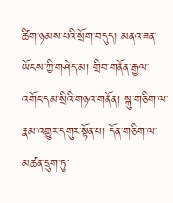ཚིག་ཉམས་པའི་སྲོག་བདུད། མནའ་ཟན་ཡོངས་ཀྱི་གཤེད་མ། གྲིབ་གནོན་རྒྱལ་འགོང་དམ་སྲིའི་གཉའ་གནོན། སྐུ་གཅིག་ལ་རྣམ་འགྱུར་དགུར་སྟོན་པ། དོན་གཅིག་ལ་མཚན་དྲུག་ཏུ་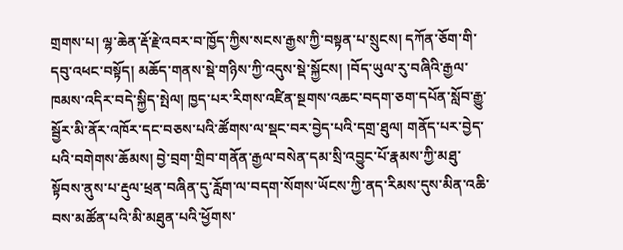གྲགས་པ། ལྷ་ཆེན་རྡོ་རྗེ་འབར་བ་ཁྱོད་ཀྱིས་སངས་རྒྱས་ཀྱི་བསྟན་པ་སྲུངས། དཀོན་ཅོག་གི་དབུ་འཕང་བསྟོད། མཆོད་གནས་སྡེ་གཉིས་ཀྱི་འདུས་སྡེ་སྐྱོངས། །བོད་ཡུལ་རུ་བཞིའི་རྒྱལ་ཁམས་འདིར་བདེ་སྐྱིད་སྤེལ། ཁྱད་པར་རིགས་འཛིན་སྔགས་འཆང་བདག་ཅག་དཔོན་སློབ་རྒྱུ་སྦྱོར་མི་ནོར་འཁོར་དང་བཅས་པའི་ཚོགས་ལ་སྡང་བར་བྱེད་པའི་དགྲ་ཐུལ། གནོད་པར་བྱེད་པའི་བགེགས་ཆོམས། བྱེ་བྲག་གྲིབ་གནོན་རྒྱལ་བསེན་དམ་སྲི་འབྱུང་པོ་རྣམས་ཀྱི་མཐུ་སྟོབས་ནུས་པ་རྡུལ་ཕྲན་བཞིན་དུ་རློག་ལ་བདག་སོགས་ཡོངས་ཀྱི་ནད་རིམས་དུས་མིན་འཆི་བས་མཚོན་པའི་མི་མཐུན་པའི་ཕྱོགས་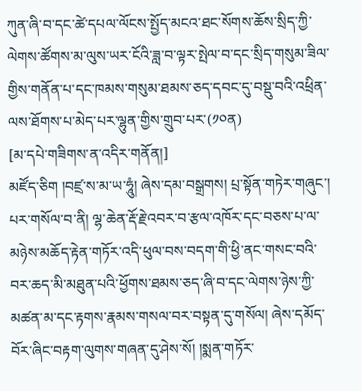ཀུན་ཞི་བ་དང་ཚེ་དཔལ་ལོངས་སྤྱོད་མངའ་ཐང་སོགས་ཆོས་སྲིད་ཀྱི་ལེགས་ཚོགས་མ་ལུས་ཡར་ངོའི་ཟླ་བ་ལྟར་སྤེལ་བ་དང་སྲིད་གསུམ་ཟིལ་གྱིས་གནོན་པ་དང་ཁམས་གསུམ་ཐམས་ཅད་དབང་དུ་བསྡུ་བའི་འཕྲིན་ལས་ཐོགས་པ་མེད་པར་ལྷུན་གྱིས་གྲུབ་པར་(༡༠ན)
[མ་དཔེ་གཟིགས་ན་འདིར་གནོན།]
མཛོད་ཅིག །བཛྲ་ས་མ་ཡ་ཧཱུཾ། ཞེས་དམ་བསྒྲགས། པྲ་སྟོན་གཏེར་གཞུང་། པར་གསོལ་བ་ནི། ལྷ་ཆེན་རྡོ་རྗེ་འབར་བ་རྩལ་འཁོར་དང་བཅས་པ་ལ་མཉེས་མཆོད་རྟེན་གཏོར་འདི་ཕུལ་བས་བདག་གི་ཕྱི་ནང་གསང་བའི་བར་ཆད་མི་མཐུན་པའི་ཕྱོགས་ཐམས་ཅད་ཞི་བ་དང་ལེགས་ཉེས་ཀྱི་མཚན་མ་དང་རྟགས་རྣམས་གསལ་བར་བསྟན་དུ་གསོལ། ཞེས་དམོད་བོར་ཞིང་བརྟག་ལུགས་གཞན་དུ་ཤེས་སོ། །སྨན་གཏོར་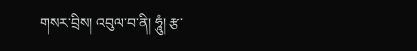གསར་བྲིས། འབུལ་བ་ནི། ཧཱུཾ། རྩ་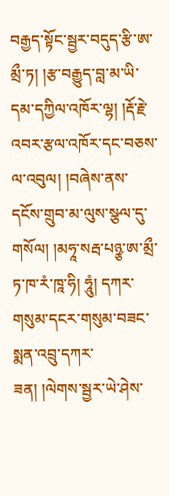བརྒྱད་སྟོང་སྦྱར་བདུད་རྩི་ཨ་མྲྀ་ཏ། །རྩ་བརྒྱུད་བླ་མ་ཡི་དམ་དཀྱིལ་འཁོར་ལྷ། །རྡོ་རྗེ་འབར་རྩལ་འཁོར་དང་བཅས་ལ་འབུལ། །བཞེས་ནས་དངོས་གྲུབ་མ་ལུས་སྩལ་དུ་གསོལ། །མཧཱ་སརྦ་པཉྩ་ཨ་མྲྀ་ཏ་ཁ་རཾ་ཁཱ་ཧི། ཧཱུཾ། དཀར་གསུམ་དངར་གསུམ་བཟང་སྨན་འབྲུ་དཀར་ཟན། །ལེགས་སྦྱར་ཡེ་ཤེས་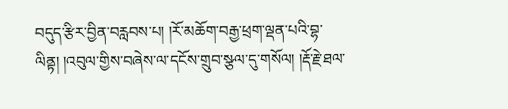བདུད་རྩིར་བྱིན་བརླབས་པ། །རོ་མཆོག་བརྒྱ་ཕྲག་ལྡན་པའི་བྷ་ལིནྟ། །འབུལ་གྱིས་བཞེས་ལ་དངོས་གྲུབ་སྩལ་དུ་གསོལ། །རྡོ་རྗེ་ཐལ་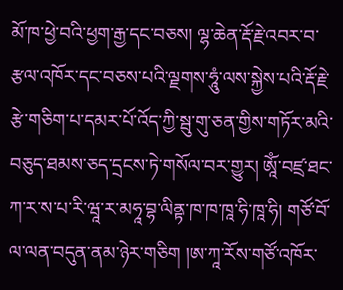མོ་ཁ་ཕྱེ་བའི་ཕྱག་རྒྱ་དང་བཅས། ལྷ་ཆེན་རྡོ་རྗེ་འབར་བ་རྩལ་འཁོར་དང་བཅས་པའི་ལྗགས་ཧཱུཾ་ལས་སྐྱེས་པའི་རྡོ་རྗེ་རྩེ་གཅིག་པ་དམར་པོ་འོད་ཀྱི་སྦུ་གུ་ཅན་གྱིས་གཏོར་མའི་བཅུད་ཐམས་ཅད་དྲངས་ཏེ་གསོལ་བར་གྱུར། ཨཱོཾ་བཛྲ་ཐང་ཀ་ར་ས་པ་རི་ཝཱ་ར་མཧཱ་བྷ་ལིནྟ་ཁ་ཁ་ཁཱ་ཧི་ཁཱ་ཧི། གཙོ་བོ་ལ་ལན་བདུན་ནམ་ཉེར་གཅིག །ཨ་ཀཱ་རོས་གཙོ་འཁོར་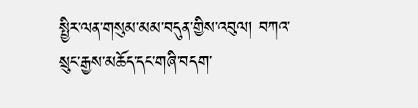སྤྱིར་ལན་གསུམ་མམ་བདུན་གྱིས་འབུལ། བཀའ་སྲུང་རྒྱས་མཆོད་དང་གཞི་བདག་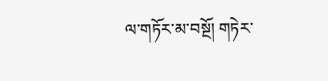ལ་གཏོར་མ་བསྔོ། གཏེར་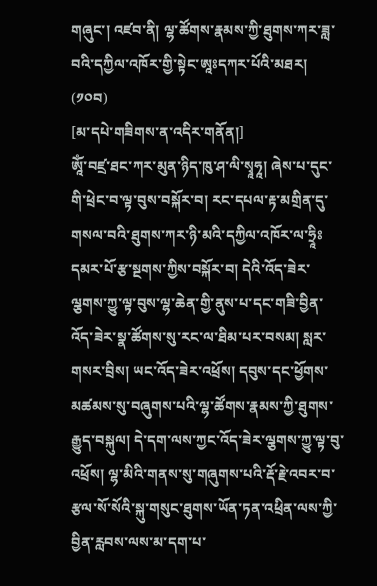གཞུང་། འཛབ་ནི། ལྷ་ཚོགས་རྣམས་ཀྱི་ཐུགས་ཀར་ཟླ་བའི་དཀྱིལ་འཁོར་གྱི་སྟེང་ཨཱཿདཀར་པོའི་མཐར། (༡༠བ)
[མ་དཔེ་གཟིགས་ན་འདིར་གནོན།]
ཨཱོཾ་བཛྲ་ཐང་ཀར་མུན་ཉིད་ཁུ་ཤ་ལི་སྭཱཧཱ། ཞེས་པ་དུང་གི་ཕྲེང་བ་ལྟ་བུས་བསྐོར་བ། རང་དཔལ་རྟ་མགྲིན་དུ་གསལ་བའི་ཐུགས་ཀར་ཉི་མའི་དཀྱིལ་འཁོར་ལ་ཧྲཱིཿདམར་པོ་རྩ་སྔགས་ཀྱིས་བསྐོར་བ། དེའི་འོད་ཟེར་ལྕགས་ཀྱུ་ལྟ་བུས་ལྷ་ཆེན་གྱི་ནུས་པ་དང་གཟི་བྱིན་འོད་ཟེར་སྣ་ཚོགས་སུ་རང་ལ་ཐིམ་པར་བསམ། སླར་གསར་བྲིས། ཡང་འོད་ཟེར་འཕྲོས། དབུས་དང་ཕྱོགས་མཚམས་སུ་བཞུགས་པའི་ལྷ་ཚོགས་རྣམས་ཀྱི་ཐུགས་རྒྱུད་བསྐུལ། དེ་དག་ལས་ཀྱང་འོད་ཟེར་ལྕགས་ཀྱུ་ལྟ་བུ་འཕྲོས། ལྷ་མིའི་གནས་སུ་གཞུགས་པའི་རྡོ་རྗེ་འབར་བ་རྩལ་སོ་སོའི་སྐུ་གསུང་ཐུགས་ཡོན་ཏན་འཕྲིན་ལས་ཀྱི་བྱིན་རླབས་ལས་མ་དག་པ་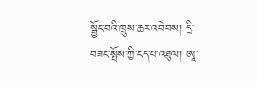སྦྱོང་བའི་ཁྲུས་ཆར་འབེབས། དྲི་བཟང་སྤོས་ཀྱི་ངད་པ་འཐུལ། ཨཱ་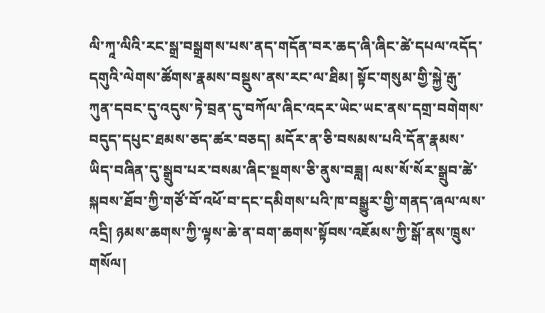ལི་ཀཱ་ལིའི་རང་སྒྲ་བསྒྲགས་པས་ནད་གདོན་བར་ཆད་ཞི་ཞིང་ཚེ་དཔལ་འདོད་དགུའི་ལེགས་ཚོགས་རྣམས་བསྡུས་ནས་རང་ལ་ཐིམ། སྟོང་གསུམ་གྱི་སྐྱེ་རྒུ་ཀུན་དབང་དུ་འདུས་ཏེ་བྲན་དུ་བཀོལ་ཞིང་འདར་ཡེང་ཡང་ནས་དགྲ་བགེགས་བདུད་དཔུང་ཐམས་ཅད་ཚར་བཅད། མདོར་ན་ཅི་བསམས་པའི་དོན་རྣམས་ཡིད་བཞིན་དུ་སྒྲུབ་པར་བསམ་ཞིང་སྔགས་ཅི་ནུས་བཟླ། ལས་སོ་སོར་སྒྲུབ་ཚེ་སྐབས་ཐོབ་ཀྱི་གཙོ་བོ་འཕོ་བ་དང་དམིགས་པའི་ཁ་བསྒྱུར་གྱི་གནད་ཞལ་ལས་འདྲི། ཉམས་ཆགས་ཀྱི་ལྟས་ཆེ་ན་བག་ཆགས་སྟོབས་འཇོམས་ཀྱི་སྒོ་ནས་ཁྲུས་གསོལ།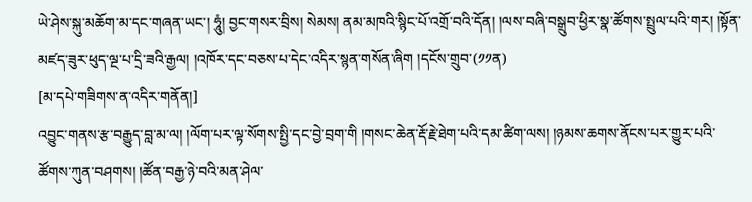ཡེ་ཤེས་སྐུ་མཆོག་མ་དང་གཞན་ཡང་། ཧཱུཾ། བྱང་གསར་བྲིས། སེམས། ནམ་མཁའི་སྙིང་པོ་འགྲོ་བའི་དོན། །ལས་བཞི་བསྒྲུབ་ཕྱིར་སྣ་ཚོགས་སྤྲུལ་པའི་གར། །སྟོན་མཛད་ཟུར་ཕུད་ལྔ་པ་དྲི་ཟའི་རྒྱལ། །འཁོར་དང་བཅས་པ་དེང་འདིར་སྙན་གསོན་ཞིག །དངོས་གྲུབ་(༡༡ན)
[མ་དཔེ་གཟིགས་ན་འདིར་གནོན།]
འབྱུང་གནས་རྩ་བརྒྱུད་བླ་མ་ལ། །ལོག་པར་ལྟ་སོགས་སྤྱི་དང་བྱེ་བྲག་གི །གསང་ཆེན་རྡོ་རྗེ་ཐེག་པའི་དམ་ཚིག་ལས། །ཉམས་ཆགས་ནོངས་པར་གྱུར་པའི་ཚོགས་ཀུན་བཤགས། །ཚོན་བརྒྱ་ཉེ་བའི་མན་ཤེལ་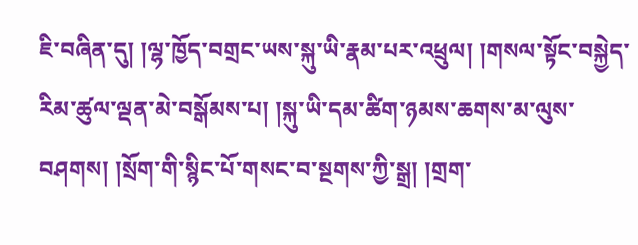ཇི་བཞིན་དུ། །ལྷ་ཁྱོད་བགྲང་ཡས་སྐུ་ཡི་རྣམ་པར་འཕྲུལ། །གསལ་སྟོང་བསྐྱེད་རིམ་ཚུལ་ལྡན་མེ་བསྒོམས་པ། །སྐུ་ཡི་དམ་ཚིག་ཉམས་ཆགས་མ་ལུས་བཤགས། །སྲོག་གི་སྙིང་པོ་གསང་བ་སྔགས་ཀྱི་སྒྲ། །གྲག་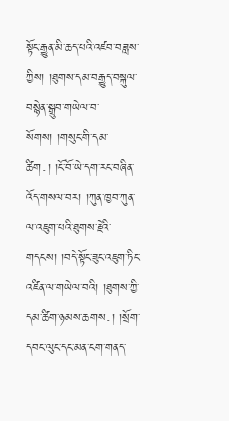སྟོང་རྒྱུན་མི་ཆད་པའི་འཛབ་བཟླས་ཀྱིས། །ཐུགས་དམ་བརྒྱུད་བསྐུལ་བསྙེན་སྒྲུབ་གཡེལ་བ་སོགས། །གསུང་གི་དམ་ཚིག༝། །ངོ་བོ་ཡེ་དག་རང་བཞིན་འོད་གསལ་བར། །ཀུན་ཁྱབ་ཀུན་ལ་འཇུག་པའི་ཐུགས་རྗེའི་གདངས། །བདེ་སྟོང་ཟུང་འཇུག་ཏིང་འཛིན་ལ་གཡེལ་བའི། །ཐུགས་ཀྱི་དམ་ཚིག་ཉམས་ཆགས༝། །སྲོག་དབང་ལུང་དང་མན་ངག་གནད་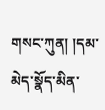གསང་ཀུན། །དམ་མེད་སྣོད་མིན་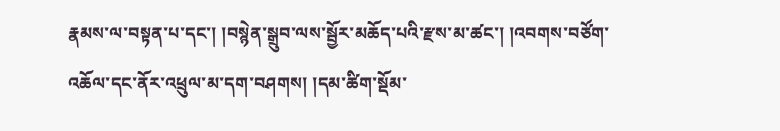རྣམས་ལ་བསྟན་པ་དང་། །བསྙེན་སྒྲུབ་ལས་སྦྱོར་མཆོད་པའི་རྫས་མ་ཚང་། །འབགས་བཙོག་འཆོལ་དང་ནོར་འཕྲུལ་མ་དག་བཤགས། །དམ་ཚིག་སྡོམ་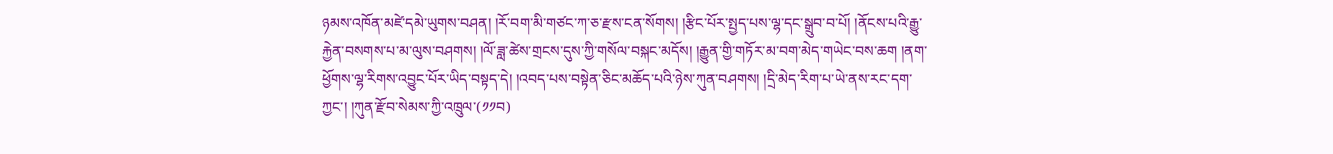ཉམས་འཁོན་མཛེ་དམེ་ཡུགས་བཤན། །རོ་བག་མི་གཙང་ཀ་ཅ་རྫས་ངན་སོགས། །རྩིང་པོར་སྤྱད་པས་ལྷ་དང་སྒྲུབ་བ་པོ། །ནོངས་པའི་རྒྱུ་རྐྱེན་བསགས་པ་མ་ལུས་བཤགས། །ལོ་ཟླ་ཚེས་གྲངས་དུས་ཀྱི་གསོལ་བསྐང་མདོས། །རྒྱུན་གྱི་གཏོར་མ་བག་མེད་གཡེང་བས་ཆག །ནག་ཕྱོགས་ལྷ་རིགས་འབྱུང་པོར་ཡིད་བསྟད་དེ། །འབད་པས་བསྟེན་ཅིང་མཆོད་པའི་ཉེས་ཀུན་བཤགས། །དྲི་མེད་རིག་པ་ཡེ་ནས་རང་དག་ཀྱང་། །ཀུན་རྫོབ་སེམས་ཀྱི་འཁྲུལ་(༡༡བ)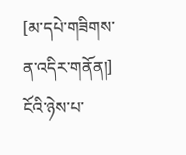[མ་དཔེ་གཟིགས་ན་འདིར་གནོན།]
ངོའི་ཉེས་པ་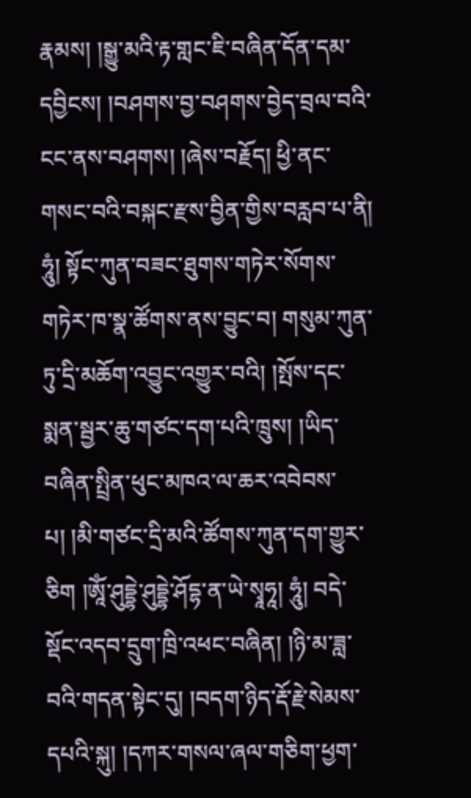རྣམས། །སྒྱུ་མའི་རྟ་གླང་ཇི་བཞིན་དོན་དམ་དབྱིངས། །བཤགས་བྱ་བཤགས་བྱེད་བྲལ་བའི་ངང་ནས་བཤགས། །ཞེས་བརྗོད། ཕྱི་ནང་གསང་བའི་བསྐང་རྫས་བྱིན་གྱིས་བརླབ་པ་ནི། ཧཱུཾ། སྟོང་ཀུན་བཟང་ཐུགས་གཏེར་སོགས་གཏེར་ཁ་སྣ་ཚོགས་ནས་བྱུང་བ། གསུམ་ཀུན་ཏུ་དྲི་མཆོག་འབྱུང་འགྱུར་བའི། །སྤོས་དང་སྨན་སྦྱར་ཆུ་གཙང་དག་པའི་ཁྲུས། །ཡིད་བཞིན་སྤྲིན་ཕུང་མཁའ་ལ་ཆར་འབེབས་པ། །མི་གཙང་དྲི་མའི་ཚོགས་ཀུན་དག་གྱུར་ཅིག །ཨཱོཾ་ཤུདྡྷེ་ཤུདྡྷེ་ཤོདྷ་ན་ཡེ་སྭཱཧཱ། ཧཱུཾ། བདེ་སྡོང་འདབ་དྲུག་ཁྲི་འཕང་བཞིན། །ཉི་མ་ཟླ་བའི་གདན་སྟེང་དུ། །བདག་ཉིད་རྡོ་རྗེ་སེམས་དཔའི་སྐུ། །དཀར་གསལ་ཞལ་གཅིག་ཕྱག་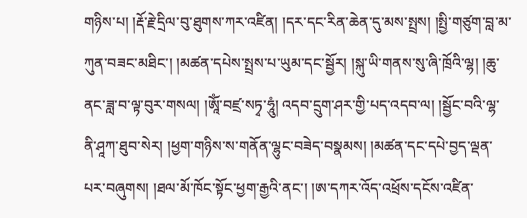གཉིས་པ། །རྡོ་རྗེ་དྲིལ་བུ་ཐུགས་ཀར་འཛིན། །དར་དང་རིན་ཆེན་དུ་མས་སྤྲས། །སྤྱི་གཙུག་བླ་མ་ཀུན་བཟང་མཐིང་། །མཚན་དཔེས་སྤྲས་པ་ཡུམ་དང་སྦྱོར། །སྐུ་ཡི་གནས་སུ་ཞི་ཁྲོའི་ལྷ། །ཆུ་ནང་ཟླ་བ་ལྟ་བུར་གསལ། །ཨཱོཾ་བཛྲ་སཏྭ་ཧཱུཾ། འདབ་དྲུག་ཤར་གྱི་པད་འདབ་ལ། །སྦྱོང་བའི་ལྷ་ནི་ཤཱཀ་ཐུབ་སེར། །ཕྱག་གཉིས་ས་གནོན་ལྷུང་བཟེད་བསྣམས། །མཚན་དང་དཔེ་བྱད་ལྡན་པར་བཞུགས། །ཐལ་མོ་ཁོང་སྟོང་ཕྱག་རྒྱའི་ནང་། །ཨ་དཀར་འོད་འཕྲོས་དངོས་འཛིན་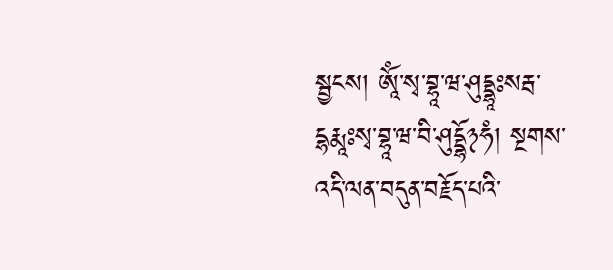སྦྱངས། ཨཱོཾ་སྭ་བྷཱ་ཝ་ཤུདྡྷཱཿསརྦ་དྷརྨཱཿསྭ་བྷཱ་ཝ་བི་ཤུདྡྷོ྅ཧཾ། སྔགས་འདི་ལན་བདུན་བརྗོད་པའི་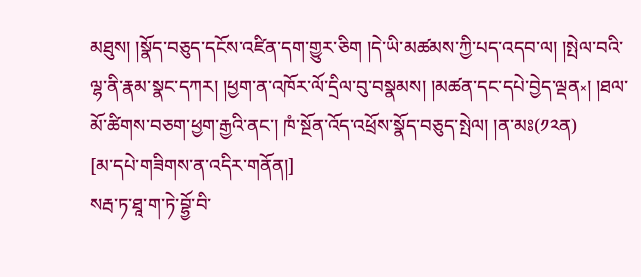མཐུས། །སྣོད་བཅུད་དངོས་འཛིན་དག་གྱུར་ཅིག །དེ་ཡི་མཚམས་ཀྱི་པད་འདབ་ལ། །སྤེལ་བའི་ལྷ་ནི་རྣམ་སྣང་དཀར། །ཕྱག་ན་འཁོར་ལོ་དྲིལ་བུ་བསྣམས། །མཚན་དང་དཔེ་བྱེད་ལྡན༝། །ཐལ་མོ་ཚིགས་བཅག་ཕྱག་རྒྱའི་ནང་། ཁཾ་སྔོན་འོད་འཕྲོས་སྣོད་བཅུད་སྤེལ། །ན་མཿ(༡༢ན)
[མ་དཔེ་གཟིགས་ན་འདིར་གནོན།]
སརྦ་ཏ་ཐཱ་ག་ཏེ་བྷྱོ་བི་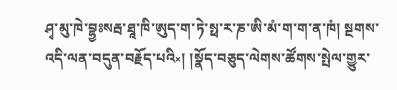ཤྭ་མུ་ཁེ་བྷྱཿསརྦ་ཐཱ་ཁི་ཨུད་ག་ཏེ་སྥ་ར་ཎ་ཨི་མཾ་ག་ག་ན་ཁཾ། སྔགས་འདི་ལན་བདུན་བརྗོད་པའི༝། །སྣོད་བཅུད་ལེགས་ཚོགས་སྤེལ་གྱུར་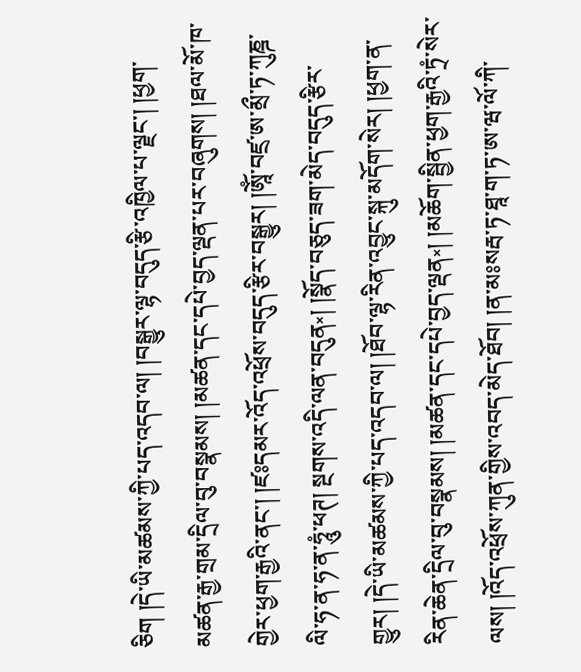ཅིག །དེ་ཡི་མཚམས་ཀྱི་པད་འདབ་ལ། །བསྒྱུར་ལྷ་བདུད་རྩི་འཁྱིལ་པ་ལྗང་། །ཕྱག་མཚན་རྒྱ་གྲམ་དྲིལ་བུ་བསྣམས། །མཚན་དང་དཔེ་བྱད་ལྡན་པར་བཞུགས། །ཐལ་མོ་ཁ་གྱེར་ཕྱག་རྒྱའི་ནང་། །ཛཿདམར་འོད་འཕྲོས་བདུད་རྩིར་བསྒྱུར། །ཨཱོཾ་བཛྲ་ཨ་མྲྀ་ཏ་ཀུཎྜ་ལི་ཧ་ན་ཧ་ན་ཧཱུཾ་ཕཊ། སྔགས་འདི་ལན་བདུན༝། །སྣོད་བཅུད་ཟག་མེད་བདུད་རྩིར་གྱུར། །དེ་ཡི་མཚམས་ཀྱི་པད་འདབ་ལ། །ཐོབ་ལྷ་རིན་འབྱུང་སྐུ་མདོག་སེར། །ཕྱག་ན་རིན་ཆེན་དྲིལ་བུ་བསྣམས། །མཚན་དང་དཔེ་བྱད་ལྡན༝། །མཆོག་སྦྱིན་ཕྱག་རྒྱའི་ཏྲཾ་སེར་ལས། །འོད་འཕྲོས་ཀུན་གྱིས་འབད་མེད་ཐོབ། །ན་མཿསརྦ་ཏ་ཐཱ་ག་ཏ་ཨ་ཝ་ལོ་ཀི་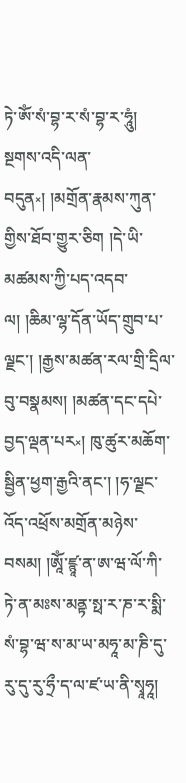ཏེ་ཨོཾ་སཾ་བྷ་ར་སཾ་བྷ་ར་ཧཱུཾ། སྔགས་འདི་ལན་བདུན༝། །མགྲོན་རྣམས་ཀུན་གྱིས་ཐོབ་གྱུར་ཅིག །དེ་ཡི་མཚམས་ཀྱི་པད་འདབ་ལ། །ཆིམ་ལྷ་དོན་ཡོད་གྲུབ་པ་ལྗང་། །རྒྱས་མཚན་རལ་གྲི་དྲིལ་བུ་བསྣམས། །མཚན་དང་དཔེ་བྱད་ལྡན་པར༝། ཁུ་ཚུར་མཆོག་སྦྱིན་ཕྱག་རྒྱའི་ནང་། །ཧ་ལྗང་འོད་འཕྲོས་མགྲོན་མཉེས་བསམ། །ཨཱོཾ་ཛྙཱ་ན་ཨ་ཝ་ལོ་ཀི་ཏེ་ན་མཿས་མནྟ་སྥ་ར་ཎ་ར་སྨི་སཾ་བྷ་ཝ་ས་མ་ཡ་མཧཱ་མ་ཎི་དུ་རུ་དུ་རུ་ཧྲྀ་ད་ལ་ཛ་ཡ་ནི་སྭཱཧཱ།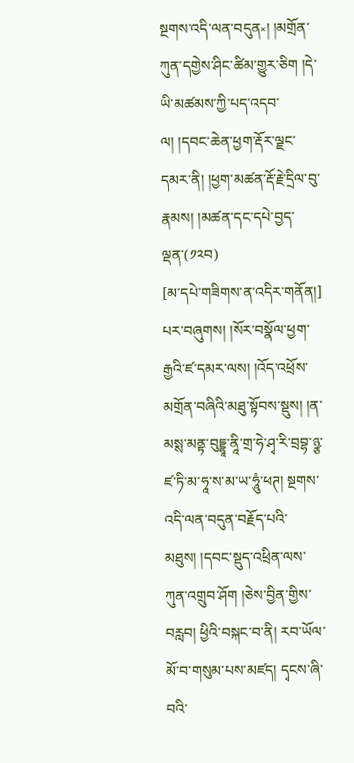སྔགས་འདི་ལན་བདུན༝། །མགྲོན་ཀུན་དགྱེས་ཤིང་ཚིམ་གྱུར་ཅིག །དེ་ཡི་མཚམས་ཀྱི་པད་འདབ་ལ། །དབང་ཆེན་ཕྱག་རྡོར་ལྗང་དམར་ནི། །ཕྱག་མཚན་རྡོ་རྗེ་དྲིལ་བུ་རྣམས། །མཚན་དང་དཔེ་བྱད་ལྡན་(༡༢བ)
[མ་དཔེ་གཟིགས་ན་འདིར་གནོན།]
པར་བཞུགས། །སོར་བསྣོལ་ཕྱག་རྒྱའི་ཛ་དམར་ལས། །འོད་འཕྲོས་མགྲོན་བཞིའི་མཐུ་སྟོབས་སྡུས། །ན་མསྶ་མནྟ་བུདྡྷཱ་ནཱི་གྲ་ཧེ་ཤྭ་རི་བྲབྷ་ཉྩ་ཛ་ཏི་མ་ཧཱ་ས་མ་ཡ་ཧཱུཾ་ཕཊ། སྔགས་འདི་ལན་བདུན་བརྗོད་པའི་མཐུས། །དབང་སྡུད་འཕྲིན་ལས་ཀུན་འགྲུབ་ཤོག །ཅེས་བྱིན་གྱིས་བརླབ། ཕྱིའི་བསྐང་བ་ནི། རབ་ཡོལ་མོ་བ་གསུམ་པས་མཛད། དྭངས་ཞི་བའི་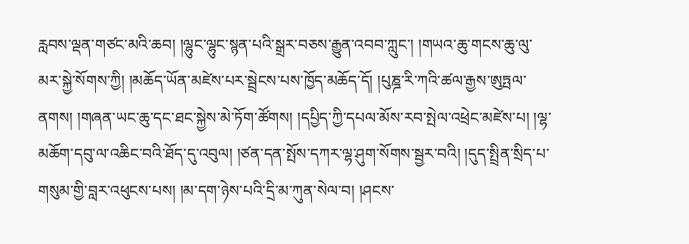རླབས་ལྡན་གཙང་མའི་ཆབ། །ལྷུང་ལྷུང་སྙན་པའི་སྒྲར་བཅས་རྒྱུན་འབབ་ཀླུང་། །གཡའ་ཆུ་གངས་ཆུ་ལུ་མར་སྐྱེ་སོགས་ཀྱི། །མཆོད་ཡོན་མཛེས་པར་སྦྲེངས་པས་ཁྱོད་མཆོད་དོ། །པུཎྜ་རི་ཀའི་ཚལ་རྒྱས་ཨུཏྤལ་ནགས། །གཞན་ཡང་ཆུ་དང་ཐང་སྐྱེས་མེ་ཏོག་ཚོགས། །དཔྱིད་ཀྱི་དཔལ་མོས་རབ་སྤེལ་འཕྲེང་མཛེས་པ། །ལྷ་མཆོག་དབུ་ལ་འཆིང་བའི་ཐོད་དུ་འབུལ། །ཙན་དན་སྤོས་དཀར་ལྷ་ཤུག་སོགས་སྦྱར་བའི། །དུད་སྤྲིན་སྲིད་པ་གསུམ་གྱི་བླར་འཕུངས་པས། །མ་དག་ཉེས་པའི་དྲི་མ་ཀུན་སེལ་བ། །ཤངས་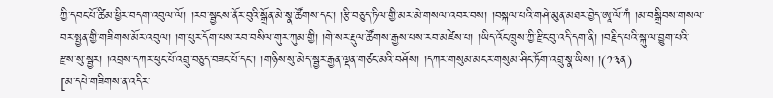ཀྱི་དབང་པོ་ཚིམ་ཕྱིར་བདག་འབུལ་ལོ། །རབ་སྦྱངས་ནོར་བུའི་སྒྲོན་མེ་སྣ་ཚོགས་དང་། །རྩི་བཅུད་ཏིལ་གྱི་མར་མེ་གསལ་འབར་བས། །བསྐལ་པའི་གཤེ་མུན་མཐར་བྱེད་ཨཱ་ལོ་ཀཾ །མ་བསྒྲིབས་གསལ་བར་སྤྱན་གྱི་གཟིགས་མོར་འབུལ། །ག་པུར་དོག་པས་རབ་བསིལ་གུར་ཀུམ་གྱི། །གེ་སར་རྡུལ་ཚོགས་རྒྱས་པས་རབ་མཛེས་པ། །ཡིད་འོང་ཁྲུས་ཀྱི་རྫིང་བུ་འདི་དག་ནི། །བརྗིད་པའི་སྐུ་ལ་བྱུག་པའི་རྫས་སུ་སྦྱར། །འབྲས་དཀར་ཕུང་པོ་འབྲུ་བཅུད་བཟང་པོ་དང་། །གཉིས་སུ་མེད་སྦྱར་རྒྱན་ལྡན་གཙང་མའི་བཤོས། །དཀར་གསུམ་མངར་གསུམ་ཤིང་ཏོག་འབྲུ་སྣ་ཡིས། །(༡༣ན)
[མ་དཔེ་གཟིགས་ན་འདིར་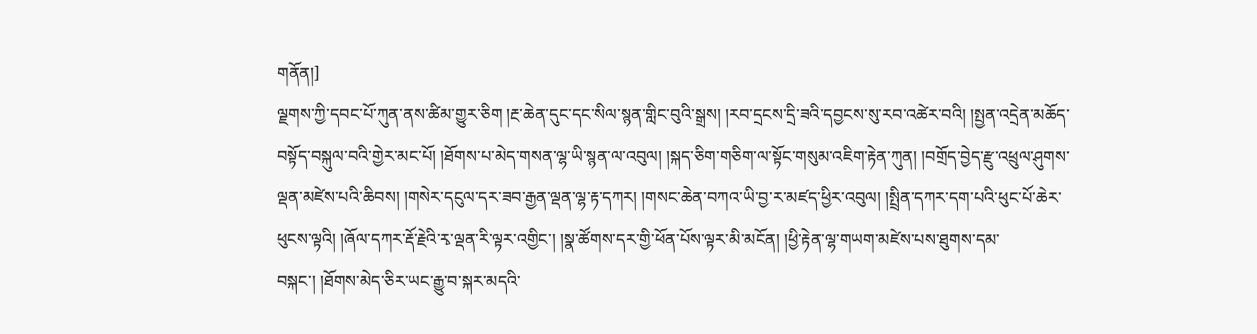གནོན།]
ལྗགས་ཀྱི་དབང་པོ་ཀུན་ནས་ཚིམ་གྱུར་ཅིག །རྔ་ཆེན་དུང་དང་སིལ་སྙན་གླིང་བུའི་སྒྲས། །རབ་དྲངས་དྲི་ཟའི་དབྱངས་སུ་རབ་འཚེར་བའི། །སྤྱན་འདྲེན་མཆོད་བསྟོད་བསྐུལ་བའི་གྱེར་མང་པོ། །ཐོགས་པ་མེད་གསན་ལྷ་ཡི་སྙན་ལ་འབུལ། །སྐད་ཅིག་གཅིག་ལ་སྟོང་གསུམ་འཇིག་རྟེན་ཀུན། །བགྲོད་བྱེད་རྫུ་འཕྲུལ་ཤུགས་ལྡན་མཛེས་པའི་ཆིབས། །གསེར་དངུལ་དར་ཟབ་རྒྱན་ལྡན་ལྷ་རྟ་དཀར། །གསང་ཆེན་བཀའ་ཡི་བྱ་ར་མཛད་ཕྱིར་འབུལ། །སྤྲིན་དཀར་དག་པའི་ཕུང་པོ་ཆེར་ཕུངས་ལྟའི། །ཞོལ་དཀར་རྡོ་རྗེའི་རྭ་ལྡན་རི་ལྟར་འགྱིང་། །སྣ་ཚོགས་དར་གྱི་ཕོན་པོས་ལྟར་མི་མངོན། །ཕྱི་རྟེན་ལྷ་གཡག་མཛེས་པས་ཐུགས་དམ་བསྐང་། །ཐོགས་མེད་ཅིར་ཡང་རྒྱུ་བ་སྐར་མདའི་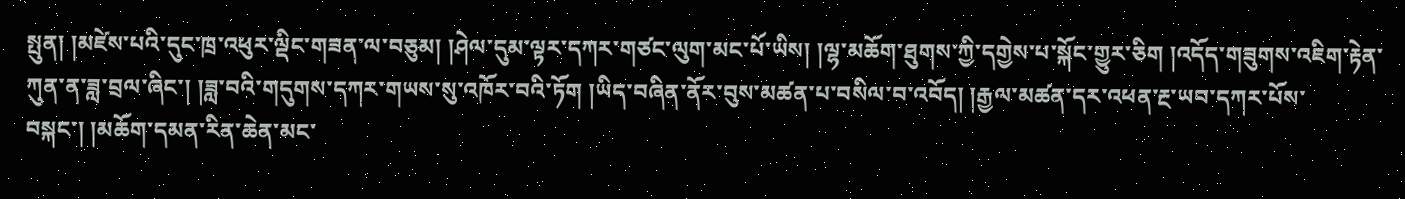སྤུན། །མཛེས་པའི་དུང་ཁྲ་འཕུར་ལྡིང་གཟན་ལ་བཅུམ། །ཤེལ་དུམ་ལྟར་དཀར་གཙང་ལུག་མང་པོ་ཡིས། །ལྷ་མཆོག་ཐུགས་ཀྱི་དགྱེས་པ་སྐོང་གྱུར་ཅིག །འདོད་གཟུགས་འཇིག་རྟེན་ཀུན་ན་ཟླ་བྲལ་ཞིང་། །ཟླ་བའི་གདུགས་དཀར་གཡས་སུ་འཁོར་བའི་ཏོག །ཡིད་བཞིན་ནོར་བུས་མཚན་པ་བསིལ་བ་འབོད། །རྒྱལ་མཚན་དར་འཕན་རྔ་ཡབ་དཀར་པོས་བསྐང་། །མཆོག་དམན་རིན་ཆེན་མང་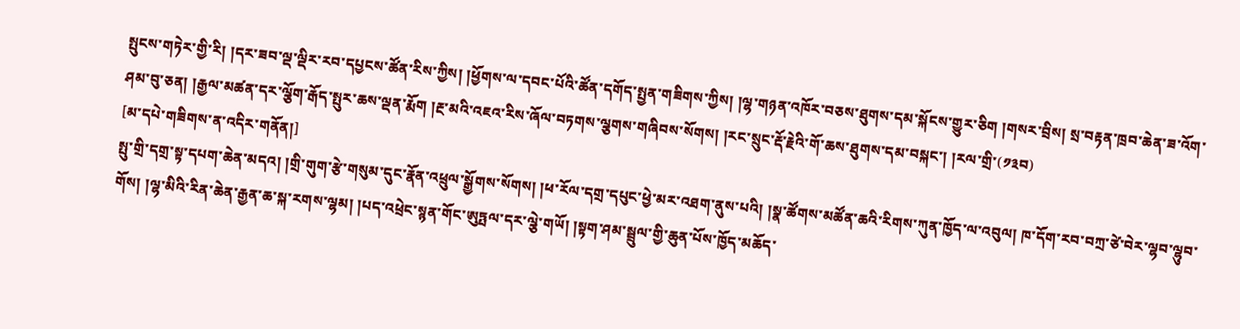སྤུངས་གཏེར་གྱི་རི། །དར་ཟབ་ལྡ་ལྡིར་རབ་དཔྱངས་ཚོན་རིས་ཀྱིས། །ཕྱོགས་ལ་དབང་པོའི་ཚོན་དགོད་སྤྱན་གཟིགས་ཀྱིས། །ལྷ་གཉན་འཁོར་བཅས་ཐུགས་དམ་སྐོངས་གྱུར་ཅིག །གསར་བྲིས། སྲ་བརྟན་ཁྲབ་ཆེན་ཟ་འོག་ཤམ་བུ་ཅན། །རྒྱལ་མཚན་དར་ལྕོག་རྒོད་སྤུར་ཆས་ལྡན་རྨོག །རྔ་མའི་འཇའ་རིས་ཞོལ་བཏགས་ལྕགས་གཞིབས་སོགས། །རང་སྲུང་རྡོ་རྗེའི་གོ་ཆས་ཐུགས་དམ་བསྐང་། །རལ་གྲི་(༡༣བ)
[མ་དཔེ་གཟིགས་ན་འདིར་གནོན།]
སྤུ་གྲི་དགྲ་སྟ་དཔག་ཆེན་མདའ། །གྲི་གུག་རྩེ་གསུམ་དུང་རྣོན་འཕྲུལ་སྒྱོགས་སོགས། །ཕ་རོལ་དགྲ་དཔུང་ཕྱེ་མར་འཐག་ནུས་པའི། །སྣ་ཚོགས་མཚོན་ཆའི་རིགས་ཀུན་ཁྱོད་ལ་འབུལ། ཁ་དོག་རབ་བཀྲ་ཙེ་བེར་ལྷབ་ལྷུབ་གོས། །ལྷ་མིའི་རིན་ཆེན་རྒྱན་ཆ་སྐ་རགས་ལྷམ། །པད་འཕྲེང་སྙན་གོང་ཨུཏྤལ་དར་ལྕེ་གཡོ། །སྟག་ཤམ་སྦྲུལ་གྱི་ཆུན་པོས་ཁྱོད་མཆོད་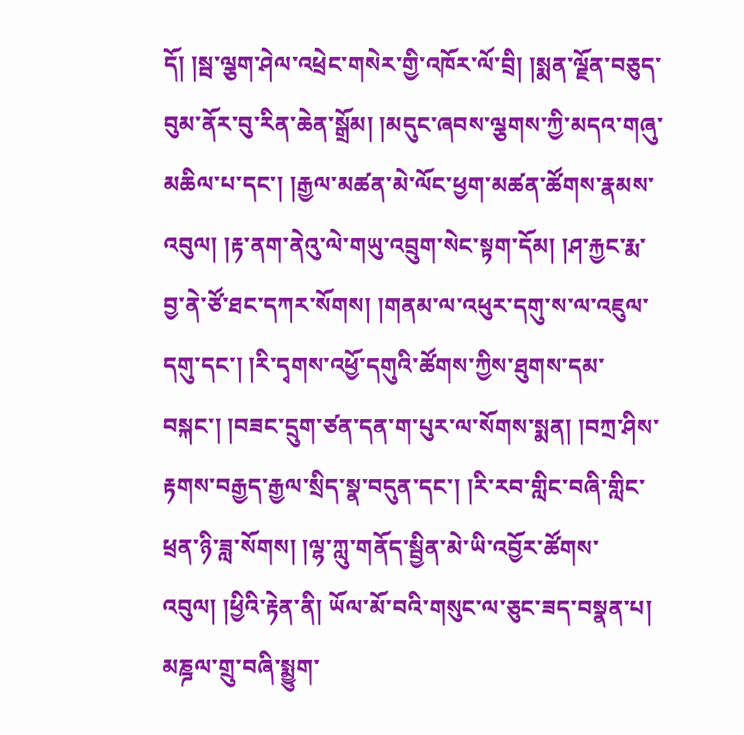དོ། །སྦ་ལྕག་ཤེལ་འཕྲེང་གསེར་གྱི་འཁོར་ལོ་བྲི། །སྨན་ལྗོན་བཅུད་བུམ་ནོར་བུ་རིན་ཆེན་སྒྲོམ། །མདུང་ཞབས་ལྕགས་ཀྱི་མདའ་གཞུ་མཆིལ་པ་དང་། །རྒྱལ་མཚན་མེ་ལོང་ཕྱག་མཚན་ཚོགས་རྣམས་འབུལ། །རྟ་ནག་ནེའུ་ལེ་གཡུ་འབྲུག་སེང་སྟག་དོམ། །ཤ་རྐྱང་རྨ་བྱ་ནེ་ཙོ་ཐང་དཀར་སོགས། །གནམ་ལ་འཕུར་དགུ་ས་ལ་འཇུལ་དགུ་དང་། །རི་དྭགས་འཕྱོ་དགུའི་ཚོགས་ཀྱིས་ཐུགས་དམ་བསྐང་། །བཟང་དྲུག་ཙན་དན་ག་པུར་ལ་སོགས་སྨན། །བཀྲ་ཤིས་རྟགས་བརྒྱད་རྒྱལ་སྲིད་སྣ་བདུན་དང་། །རི་རབ་གླིང་བཞི་གླིང་ཕྲན་ཉི་ཟླ་སོགས། །ལྷ་ཀླུ་གནོད་སྦྱིན་མེ་ཡི་འབྱོར་ཚོགས་འབུལ། །ཕྱིའི་རྟེན་ནི། ཡོལ་མོ་བའི་གསུང་ལ་ཅུང་ཟད་བསྣན་པ། མཎྜལ་གྲུ་བཞི་སྨྱུག་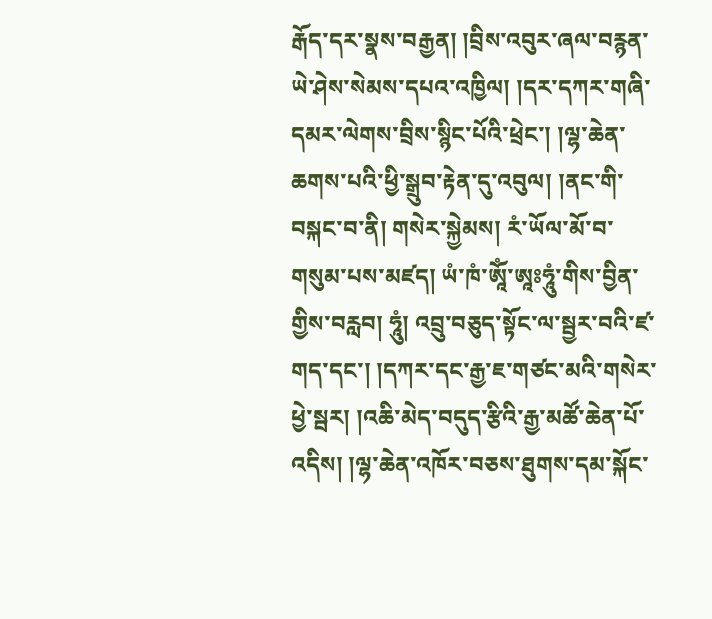རྒོད་དར་སྣས་བརྒྱན། །བྲིས་འབུར་ཞལ་བརྙན་ཡེ་ཤེས་སེམས་དཔའ་འཁྱིལ། །དར་དཀར་གཞི་དམར་ལེགས་བྲིས་སྙིང་པོའི་ཕྲེང་། །ལྷ་ཆེན་ཆགས་པའི་ཕྱི་སྒྲུབ་རྟེན་དུ་འབུལ། །ནང་གི་བསྐང་བ་ནི། གསེར་སྐྱེམས། རཾ་ཡོལ་མོ་བ་གསུམ་པས་མཛད། ཡཾ་ཁཾ་ཨཱོཾ་ཨཱཿཧཱུཾ་གིས་བྱིན་གྱིས་བརླབ། ཧཱུཾ། འབྲུ་བཅུད་སྟོང་ལ་སྦྱར་བའི་ཛ་གད་དང་། །དཀར་དང་རྒྱ་ཇ་གཙང་མའི་གསེར་ཕྱེ་སྦར། །འཆི་མེད་བདུད་རྩིའི་རྒྱ་མཚོ་ཆེན་པོ་འདིས། །ལྷ་ཆེན་འཁོར་བཅས་ཐུགས་དམ་སྐོང་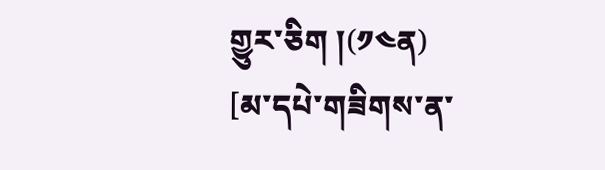གྱུར་ཅིག །(༡༤ན)
[མ་དཔེ་གཟིགས་ན་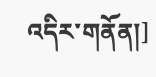འདིར་གནོན།]